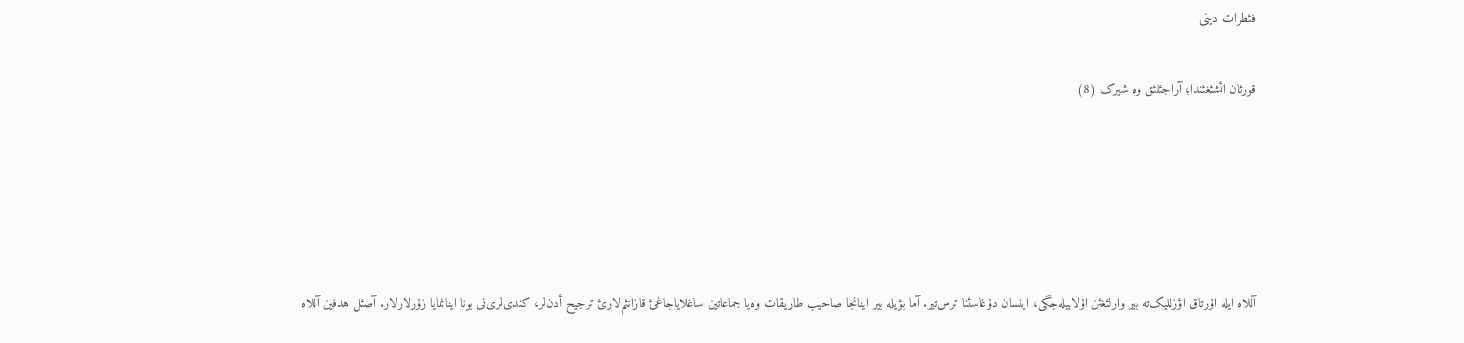فئطرات دینی

قورئان ائشئغئندا؛ آراجئلئق وە شیرک (8)





آللاە ایلە اۇرتاق اؤزللیک‌تە بیر وارلئغئن اۇلابیلەجگی، اینسان دۇغاسئنا ترس‌تیر. آما بؤیلە بیر اینانجا صاحیب طاریقات وەیا جماعاتین ساغلایاجاغئ قازانئم‌لارئ ترجیح أدن‌لر، کندی‌لری‌نی بونا اینانمایا زۇرلارلار. آصئل هدفین آللاە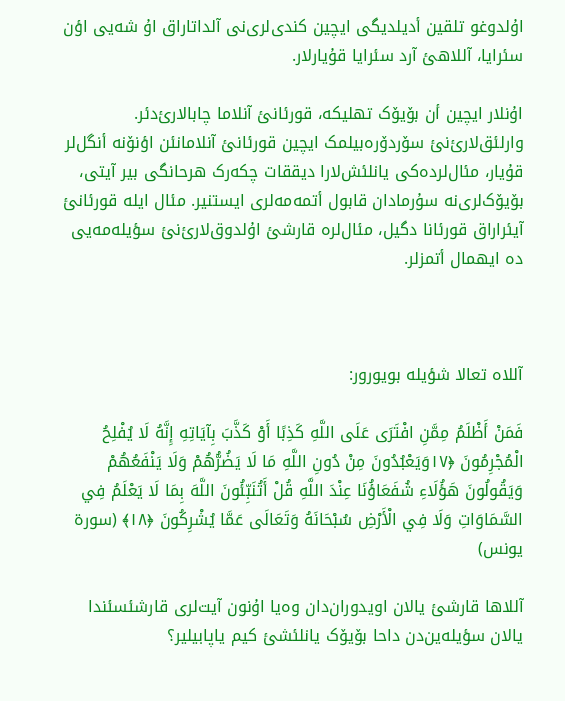اۇلدوغو تلقین أدیلدیگی ایچین کندی‌لری‌نی آلداتاراق اۇ شەیی اؤن سئرایا، آللاهئ آرد سئرایا قۇیارلار.

اۇنلار ایچین أن بۆیۆک تهلیکە، قورئانئ آنلاما چابالارئ‌دئر. وارلئق‌لارئ‌نئ سۆردۆرەبیلمک ایچین قورئانئ آنلامانئن اؤنۆنە أنگل‌لر قۇیار، مئال‌لردەکی یانلئش‌لارا دیققات چکەرک هرحانگی بیر آیتی، بۆیۆک‌لری‌نە سۇرمادان قابول أتمەمەلری ایستنیر. مئال ایلە قورئانئ آیئراراق قورئانا دگیل، مئال‌لرە قارشئ اۇلدوق‌لارئ‌نئ سؤیلەمەیی دە ایهمال أتمزلر.



آللاە تعالا شؤیلە بویورور:

فَمَنْ أَظْلَمُ مِمَّنِ افْتَرَى عَلَى اللَّهِ كَذِبًا أَوْ كَذَّبَ بِآيَاتِهِ إِنَّهُ لَا يُفْلِحُ الْمُجْرِمُونَ ﴿۱۷وَيَعْبُدُونَ مِنْ دُونِ اللَّهِ مَا لَا يَضُرُّهُمْ وَلَا يَنْفَعُهُمْ وَيَقُولُونَ هَؤُلَاءِ شُفَعَاؤُنَا عِنْدَ اللَّهِ قُلْ أَتُنَبِّئُونَ اللَّهَ بِمَا لَا يَعْلَمُ فِي السَّمَاوَاتِ وَلَا فِي الْأَرْضِ سُبْحَانَهُ وَتَعَالَى عَمَّا يُشْرِكُونَ ﴿۱۸﴾ (سورة یونس)

آللاها قارشئ یالان اویدوران‌دان وەیا اۇنون آیت‌لری قارشئسئندا یالان سؤیلەین‌دن داحا بۆیۆک یانلئشئ کیم یاپابیلیر؟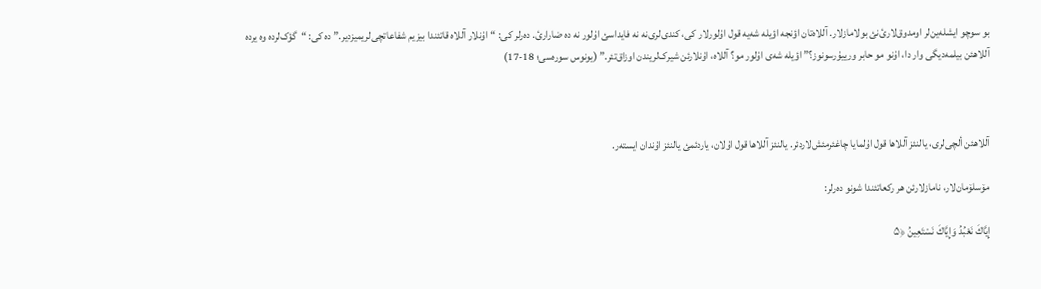بو سوچو ایشلەین‌لر اومدوق‌لارئ‌نئ بولامازلار. آللاەتان اؤنجە اؤیلە شەیە قول اۇلورلار کی، کندی‌لری‌نە نە فایداسئ اۇلور نە دە ضارارئ. دەرلر کی: “اۇنلار آللاە قاتئندا بیزیم شفاعاتچی‌لریمیزدیر.” دە کی: “گؤک‌لردە وە یردە آللاهئن بیلمەدیگی وار دا، اۇنو مو حابر ورییۇرسونوز؟” اؤیلە شەی اۇلور مو؟ آللاە، اۇنلارئن شیرک‌لریندن اوزاق‌تئر.” (یونوس سورەسی؛ 18-17)



آللاهئن ألچی‌لری، یالنئز آللاها قول اۇلمایا چاغئرمئش‌لاردئر. یالنئز آللاها قول اۇلان، یاردئمئ یالنئز اۇندان ایستەر.

مۆسلۆمان‌لار، نامازلارئن هر رکعاتئندا شونو دەرلر:

إِيَّاكَ نَعْبُدُ وَإِيَّاكَ نَسْتَعِينُ ﴿۵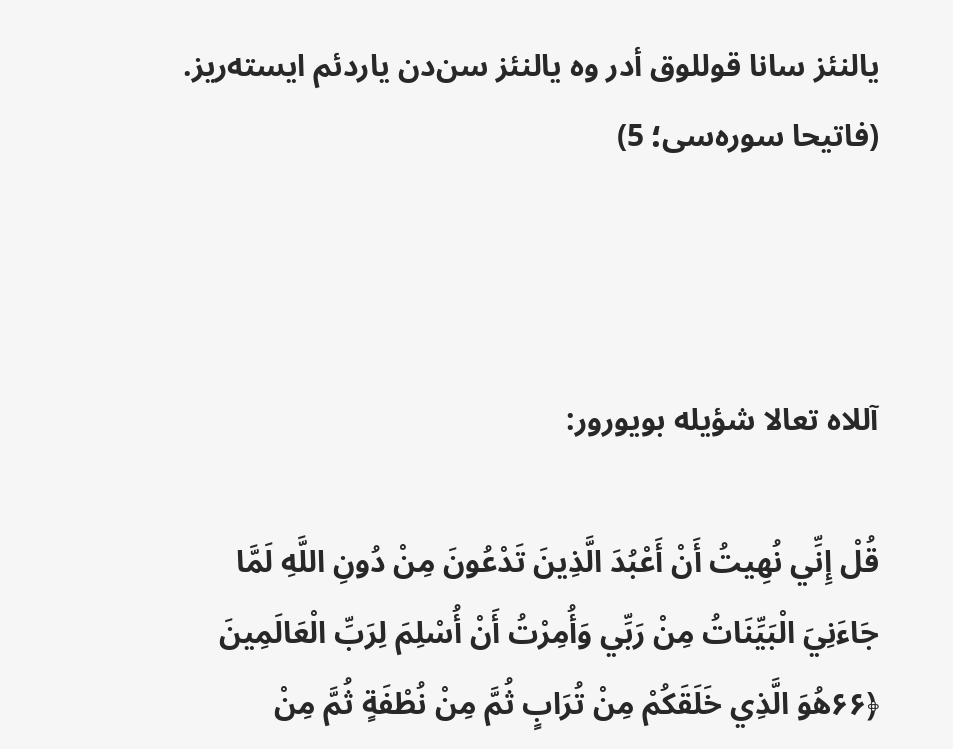یالنئز سانا قوللوق أدر وە یالنئز سن‌دن یاردئم ایستەریز. (فاتیحا سورەسی؛ 5)



آللاە تعالا شؤیلە بویورور:

قُلْ إِنِّي نُهِيتُ أَنْ أَعْبُدَ الَّذِينَ تَدْعُونَ مِنْ دُونِ اللَّهِ لَمَّا جَاءَنِيَ الْبَيِّنَاتُ مِنْ رَبِّي وَأُمِرْتُ أَنْ أُسْلِمَ لِرَبِّ الْعَالَمِينَ ﴿۶۶هُوَ الَّذِي خَلَقَكُمْ مِنْ تُرَابٍ ثُمَّ مِنْ نُطْفَةٍ ثُمَّ مِنْ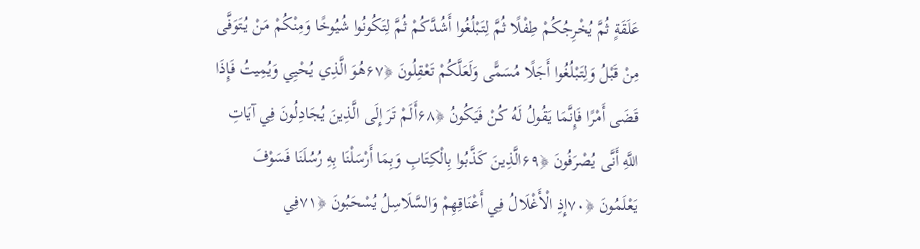عَلَقَةٍ ثُمَّ يُخْرِجُكُمْ طِفْلًا ثُمَّ لِتَبْلُغُوا أَشُدَّكُمْ ثُمَّ لِتَكُونُوا شُيُوخًا وَمِنْكُمْ مَنْ يُتَوَفَّى مِنْ قَبْلُ وَلِتَبْلُغُوا أَجَلًا مُسَمًّى وَلَعَلَّكُمْ تَعْقِلُونَ ﴿۶۷هُوَ الَّذِي يُحْيِي وَيُمِيتُ فَإِذَا قَضَى أَمْرًا فَإِنَّمَا يَقُولُ لَهُ كُنْ فَيَكُونُ ﴿۶۸أَلَمْ تَرَ إِلَى الَّذِينَ يُجَادِلُونَ فِي آيَاتِ اللَّهِ أَنَّى يُصْرَفُونَ ﴿۶۹الَّذِينَ كَذَّبُوا بِالْكِتَابِ وَبِمَا أَرْسَلْنَا بِهِ رُسُلَنَا فَسَوْفَ يَعْلَمُونَ ﴿۷۰إِذِ الْأَغْلَالُ فِي أَعْنَاقِهِمْ وَالسَّلَاسِلُ يُسْحَبُونَ ﴿۷۱فِي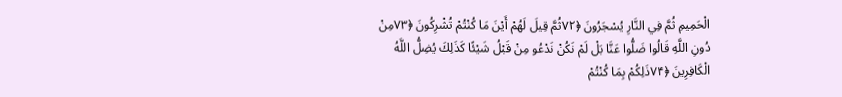الْحَمِيمِ ثُمَّ فِي النَّارِ يُسْجَرُونَ ﴿۷۲ثُمَّ قِيلَ لَهُمْ أَيْنَ مَا كُنْتُمْ تُشْرِكُونَ ﴿۷۳مِنْ دُونِ اللَّهِ قَالُوا ضَلُّوا عَنَّا بَلْ لَمْ نَكُنْ نَدْعُو مِنْ قَبْلُ شَيْئًا كَذَلِكَ يُضِلُّ اللَّهُ الْكَافِرِينَ ﴿۷۴ذَلِكُمْ بِمَا كُنْتُمْ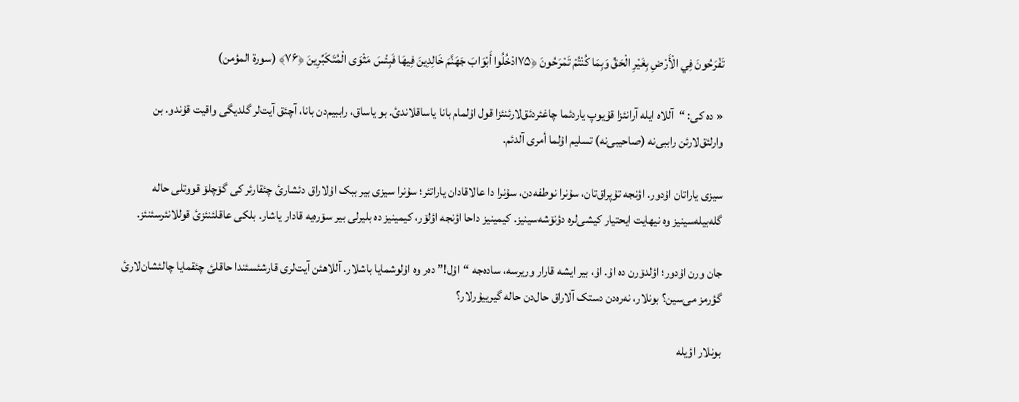تَفْرَحُونَ فِي الْأَرْضِ بِغَيْرِ الْحَقِّ وَبِمَا كُنْتُمْ تَمْرَحُونَ ﴿۷۵ادْخُلُوا أَبْوَابَ جَهَنَّمَ خَالِدِينَ فِيهَا فَبِئْسَ مَثْوَى الْمُتَكَبِّرِينَ ﴿۷۶﴾ (سورة المؤمن)

« دە کی: “آللاە ایلە آرانئزا قۇیوپ یاردئما چاغئردئق‌لارئنئزا قول اۇلمام بانا یاساقلاندئ. بو یاساق، راببیم‌دن بانا، آچئق آیت‌لر گلدیگی واقیت قۇندو. بن وارلئق‌لارئن راببی‌نە (صاحیبی‌نە) تسلیم اۇلما أمری آلدئم.

سیزی یاراتان اۇدور. اؤنجە تۇپراق‌تان، سۇنرا نوطفەدن، سۇنرا دا عالاقادان یاراتئر؛ سۇنرا سیزی بیر ببک اۇلاراق دئشارئ چئقارئر کی گۆچلۆ قووتلی حالە گلەبیلەسینیز وە نیهایت ایحتیار کیشی‌لرە دؤنۆشەسینیز. کیمینیز داحا اؤنجە اؤلۆر، کیمینیز دە بلیرلی بیر سۆرەیە قادار یاشار. بلکی عاقلئنئزئ قوللانئرسئنئز.

جان ورن اۇدور؛ اؤلدۆرن دە اۇ. اۇ، بیر ایشە قارار وریرسە، سادەجە “اۇل!” دەر وە اۇلوشمایا باشلار. آللاهئن آیت‌لری قارشئسئندا حاقلئ چئقمایا چالئشان‌لارئ گؤرمز می‌سین؟ بونلار، نەرەدن دستک آلاراق حال‌دن حالە گیرییۇرلار؟

بونلار اؤیلە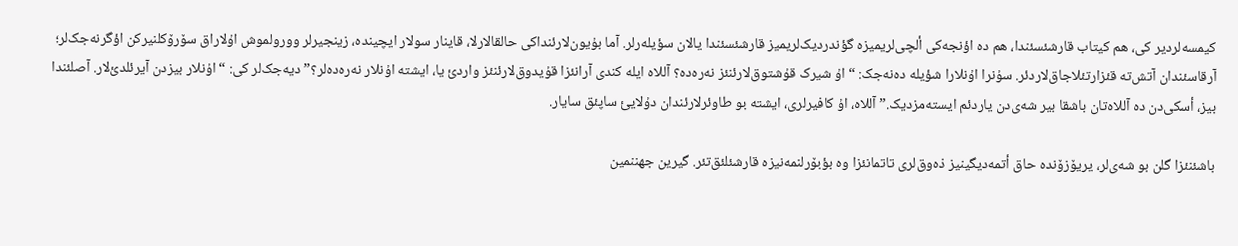کیمسەلردیر کی، هم کیتاب قارشئسئندا، هم دە اؤنجەکی ألچی‌لریمیزە گؤندردیک‌لریمیز قارشئسئندا یالان سؤیلەرلر. آما بۇیون‌لارئنداکی حالقالارلا، قاینار سولار ایچیندە، زینجیرلر وورولموش اۇلاراق سۆرۆکلنیرکن اؤگرنەجک‌لر؛  آرقاسئندان آتش‌تە قئزارتئلاجاق‌لاردئر. سۇنرا اۇنلارا شؤیلە دەنەجک: “اۇ شیرک قۇشتوق‌لارئنئز نەرەدە؟ آللاە ایلە کندی آرانئزا قۇیدوق‌لارئنئز واردئ یا، ایشتە اۇنلار نەرەدەلر؟” دیەجک‌لر کی: “اۇنلار بیزدن آیرئلدئ‌لار. آصلئندا بیز، أسکی‌دن دە آللاەتان باشقا بیر شەی‌دن یاردئم ایستەمزدیک.” آللاە، اۇ کافیرلری، ایشتە بو طاوئرلارئندان دۇلایئ ساپئق سایار.

باشئنئزا گلن بو شەی‌لر، یریۆزۆندە حاق أتمەدیگینیز ذەوق‌لری تاتمانئزا وە بؤبۆرلنمەنیزە قارشئلئق‌تئر. گیرین جهننمین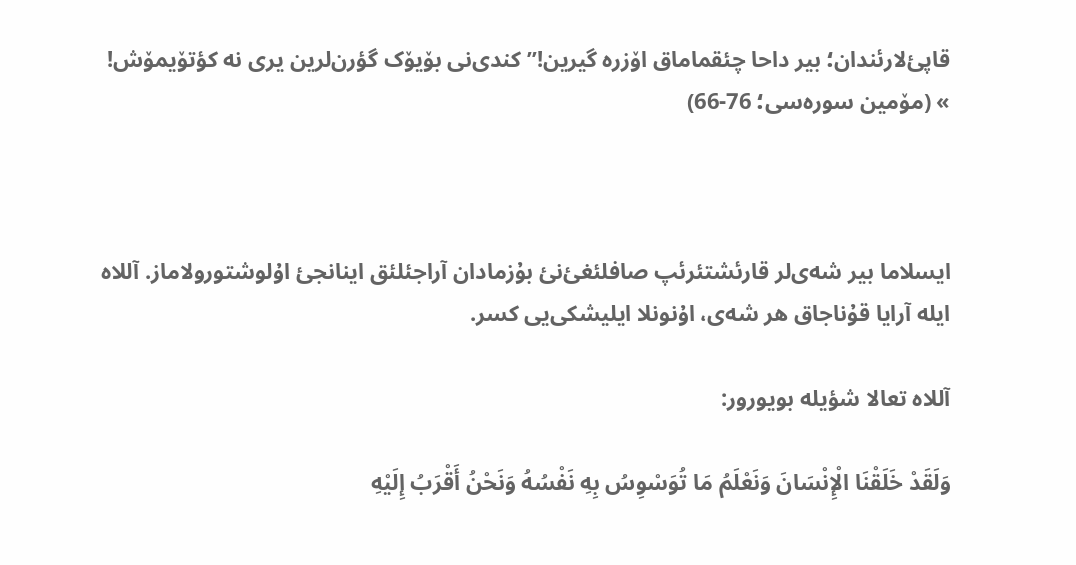قاپئ‌لارئندان؛ بیر داحا چئقماماق اۆزرە گیرین!” کندی‌نی بۆیۆک گؤرن‌لرین یری نە کؤتۆیمۆش! » (مۆمین سورەسی؛ 76-66)



ایسلاما بیر شەی‌لر قارئشتئرئپ صافلئغئ‌نئ بۇزمادان آراجئلئق اینانجئ اۇلوشتورولاماز. آللاە ایلە آرایا قۇناجاق هر شەی، اۇنونلا ایلیشکی‌یی کسر.

آللاە تعالا شؤیلە بویورور:

وَلَقَدْ خَلَقْنَا الْإِنْسَانَ وَنَعْلَمُ مَا تُوَسْوِسُ بِهِ نَفْسُهُ وَنَحْنُ أَقْرَبُ إِلَيْهِ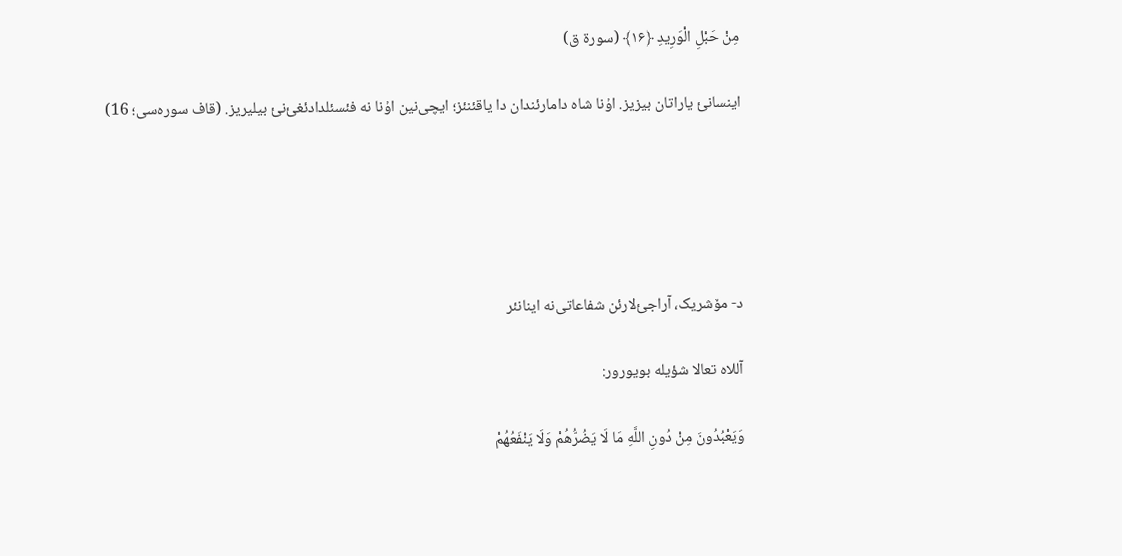مِنْ حَبْلِ الْوَرِيدِ ﴿۱۶﴾ (سورة ق)

اینسانئ یاراتان بیزیز. اۇنا شاە دامارئندان دا یاقئنئز؛ ایچی‌نین اۇنا نە فئسئلدادئغئ‌نئ بیلیریز. (قاف سورەسی؛ 16)





د- مۆشریک، آراجئ‌لارئن شفاعاتی‌نە اینانئر

آللاە تعالا شؤیلە بویورور:

وَيَعْبُدُونَ مِنْ دُونِ اللَّهِ مَا لَا يَضُرُّهُمْ وَلَا يَنْفَعُهُمْ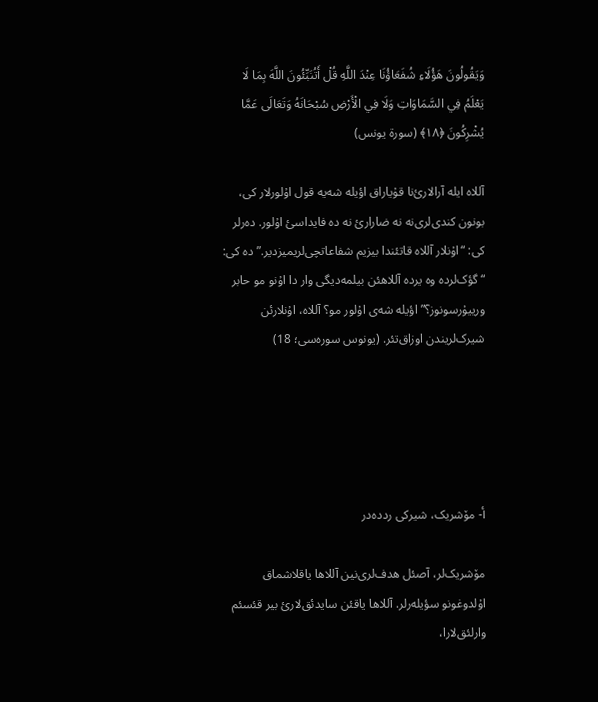وَيَقُولُونَ هَؤُلَاءِ شُفَعَاؤُنَا عِنْدَ اللَّهِ قُلْ أَتُنَبِّئُونَ اللَّهَ بِمَا لَا يَعْلَمُ فِي السَّمَاوَاتِ وَلَا فِي الْأَرْضِ سُبْحَانَهُ وَتَعَالَى عَمَّا يُشْرِكُونَ ﴿۱۸﴾ (سورة یونس)

آللاە ایلە آرالارئ‌نا قۇیاراق اؤیلە شەیە قول اۇلورلار کی، بونون کندی‌لری‌نە نە ضارارئ نە دە فایداسئ اۇلور. دەرلر کی: “اۇنلار آللاە قاتئندا بیزیم شفاعاتچی‌لریمیزدیر.” دە کی: “گؤک‌لردە وە یردە آللاهئن بیلمەدیگی وار دا اۇنو مو حابر ورییۇرسونوز؟” اؤیلە شەی اۇلور مو؟ آللاە، اۇنلارئن شیرک‌لریندن اوزاق‌تئر. (یونوس سورەسی؛ 18)





أ- مۆشریک، شیرکی رددەدر

مۆشریک‌لر، آصئل هدف‌لری‌نین آللاها یاقلاشماق اۇلدوغونو سؤیلەرلر. آللاها یاقئن سایدئق‌لارئ بیر قئسئم وارلئق‌لارا،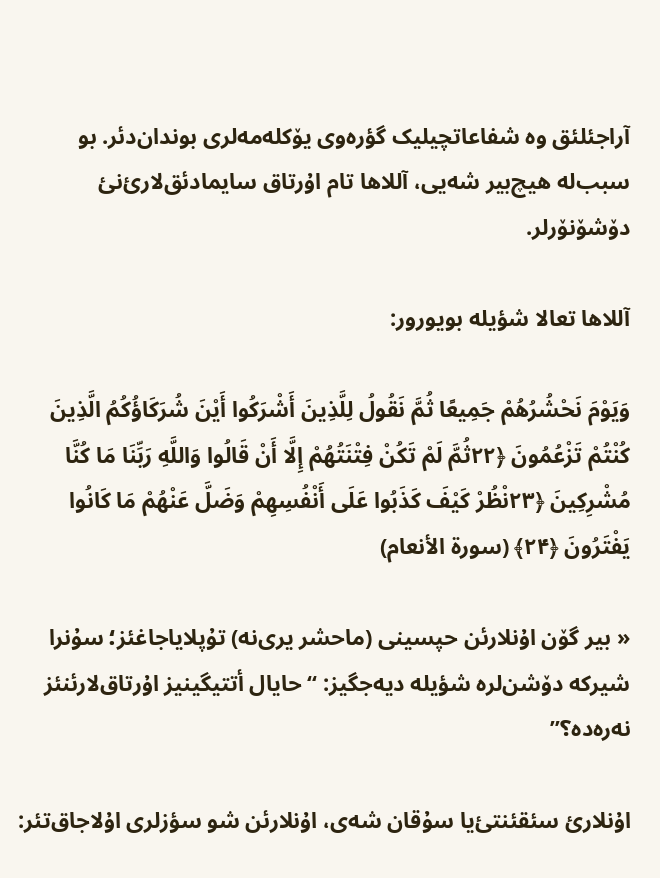آراجئلئق وە شفاعاتچیلیک گؤرەوی یۆکلەمەلری بوندان‌دئر. بو سبب‌لە هیچ‌بیر شەیی، آللاها تام اۇرتاق سایمادئق‌لارئ‌نئ دۆشۆنۆرلر.

آللاها تعالا شؤیلە بویورور:

وَيَوْمَ نَحْشُرُهُمْ جَمِيعًا ثُمَّ نَقُولُ لِلَّذِينَ أَشْرَكُوا أَيْنَ شُرَكَاؤُكُمُ الَّذِينَ كُنْتُمْ تَزْعُمُونَ ﴿۲۲ثُمَّ لَمْ تَكُنْ فِتْنَتُهُمْ إِلَّا أَنْ قَالُوا وَاللَّهِ رَبِّنَا مَا كُنَّا مُشْرِكِينَ ﴿۲۳نْظُرْ كَيْفَ كَذَبُوا عَلَى أَنْفُسِهِمْ وَضَلَّ عَنْهُمْ مَا كَانُوا يَفْتَرُونَ ﴿۲۴﴾ (سورة الأنعام)

« بیر گۆن اۇنلارئن حپسینی (ماحشر یری‌نە) تۇپلایاجاغئز؛ سۇنرا شیرکە دۆشن‌لرە شؤیلە دیەجگیز: “حایال أتتیگینیز اۇرتاق‌لارئنئز نەرەدە؟”

اۇنلارئ سئقئنتئ‌یا سۇقان شەی، اۇنلارئن شو سؤزلری اۇلاجاق‌تئر: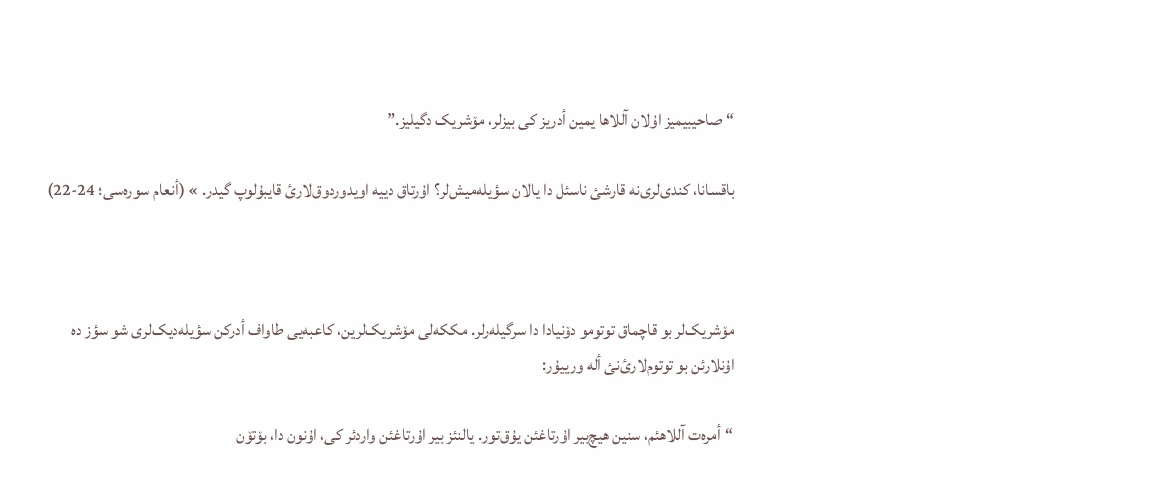“صاحیبیمیز اۇلان آللاها یمین أدریز کی بیزلر، مۆشریک دگیلیز.”

باقسانا، کندی‌لری‌نە قارشئ ناسئل دا یالان سؤیلەمیش‌لر؟ اۇرتاق دییە اویدوردوق‌لارئ قایبۇلوپ گیدر. » (أنعام سورەسی؛ 24-22)



مۆشریک‌لر بو قاچماق توتومو دۆنیادا دا سرگیلەرلر. مککەلی مۆشریک‌لرین، کاعبەیی طاواف أدرکن سؤیلەدیک‌لری شو سؤز دە اۇنلارئن بو توتوم‌لارئ‌نئ ألە ورییۇر:

“أمرەت آللاهئم، سنین هیچ‌بیر اۇرتاغئن یۇق‌تور. یالنئز بیر اۇرتاغئن واردئر کی، اۇنون دا، بۆتۆن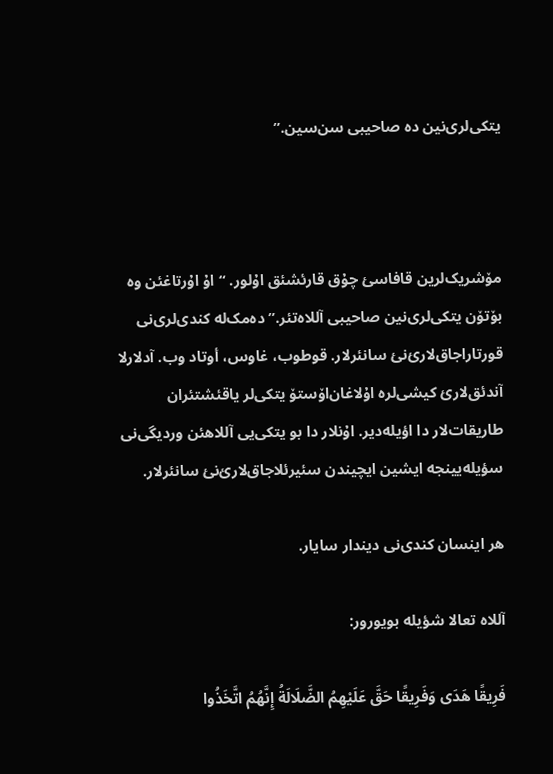یتکی‌لری‌نین دە صاحیبی سن‌سین.”



مۆشریک‌لرین قافاسئ چۇق قارئشئق اۇلور. “اۇ اۇرتاغئن وە بۆتۆن یتکی‌لری‌نین صاحیبی آللاەتئر.” دەمک‌لە کندی‌لری‌نی قورتاراجاق‌لارئ‌نئ سانئرلار. قوطوب، غاوس، أوتاد وب. آدلارلا آندئق‌لارئ کیشی‌لرە اۇلاغان‌اۆستۆ یتکی‌لر یاقئشتئران طاریقات‌لار دا اؤیلەدیر. اۇنلار دا بو یتکی‌یی آللاهئن وردیگی‌نی سؤیلەیینجە ایشین ایچیندن سئیرئلاجاق‌لارئ‌نئ سانئرلار.

هر اینسان کندی‌نی دیندار سایار.

آللاە تعالا شؤیلە بویورور:

فَرِيقًا هَدَى وَفَرِيقًا حَقَّ عَلَيْهِمُ الضَّلَالَةُ إِنَّهُمُ اتَّخَذُوا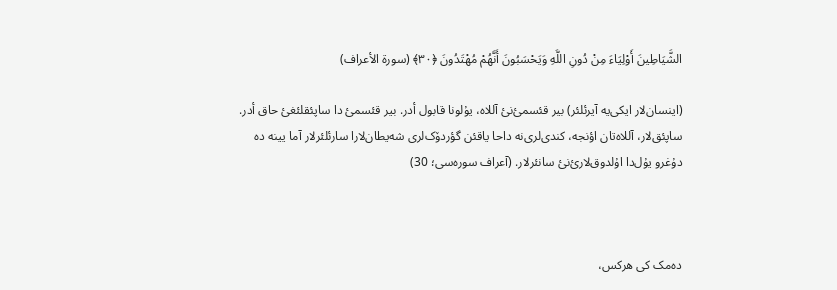الشَّيَاطِينَ أَوْلِيَاءَ مِنْ دُونِ اللَّهِ وَيَحْسَبُونَ أَنَّهُمْ مُهْتَدُونَ ﴿۳۰﴾ (سورة الأعراف)

(اینسان‌لار ایکی‌یە آیرئلئر) بیر قئسمئ‌نئ آللاە، یۇلونا قابول أدر. بیر قئسمئ دا ساپئقلئغئ حاق أدر. ساپئق‌لار، آللاەتان اؤنجە، کندی‌لری‌نە داحا یاقئن گؤردۆک‌لری شەیطان‌لارا سارئلئرلار آما یینە دە دۇغرو یۇل‌دا اۇلدوق‌لارئ‌نئ سانئرلار. (آعراف سورەسی؛ 30)



دەمک کی هرکس،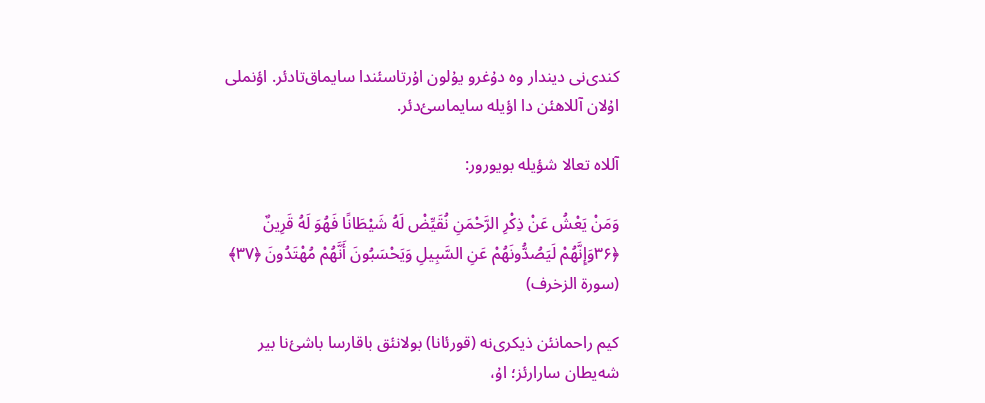کندی‌نی دیندار وە دۇغرو یۇلون اۇرتاسئندا سایماق‌تادئر. اؤنملی اۇلان آللاهئن دا اؤیلە سایماسئ‌دئر.

آللاە تعالا شؤیلە بویورور:

وَمَنْ يَعْشُ عَنْ ذِكْرِ الرَّحْمَنِ نُقَيِّضْ لَهُ شَيْطَانًا فَهُوَ لَهُ قَرِينٌ ﴿۳۶وَإِنَّهُمْ لَيَصُدُّونَهُمْ عَنِ السَّبِيلِ وَيَحْسَبُونَ أَنَّهُمْ مُهْتَدُونَ ﴿۳۷﴾ (سورة الزخرف)

کیم راحمانئن ذیکری‌نە (قورئانا) بولانئق باقارسا باشئ‌نا بیر شەیطان سارارئز؛ اۇ،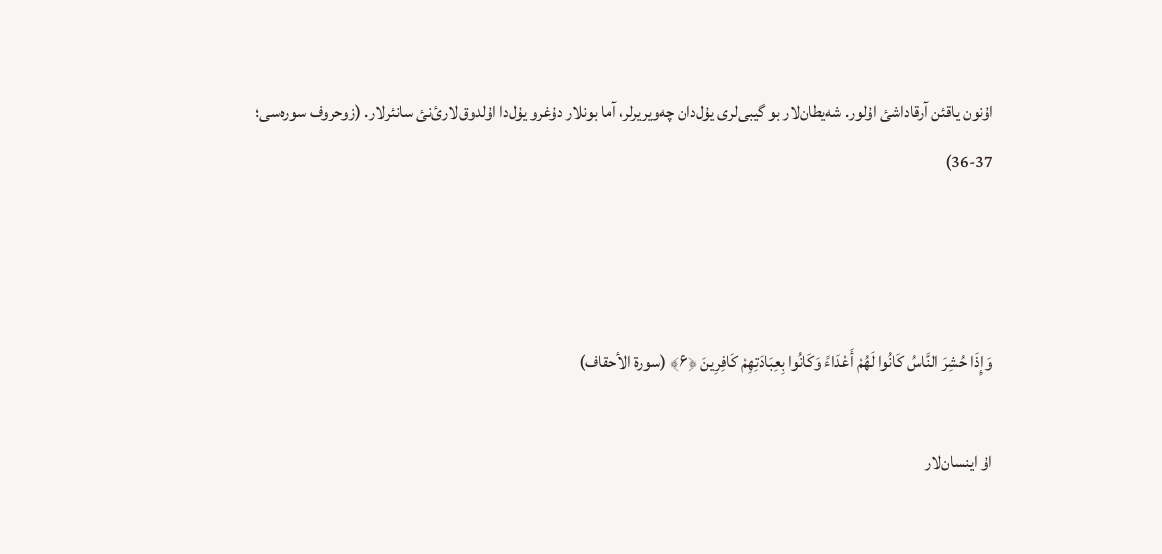اۇنون یاقئن آرقاداشئ اۇلور. شەیطان‌لار بو گیبی‌لری یۇل‌دان چەویریرلر، آما بونلار دۇغرو یۇل‌دا اۇلدوق‌لارئ‌نئ سانئرلار. (زوحروف سورەسی؛ 37-36)



وَإِذَا حُشِرَ النَّاسُ كَانُوا لَهُمْ أَعْدَاءً وَكَانُوا بِعِبَادَتِهِمْ كَافِرِينَ ﴿۶﴾ (سورة الأحقاف)

اۇ اینسان‌لار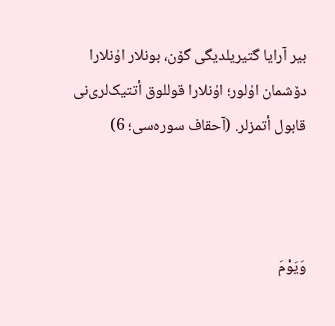بیر آرایا گتیریلدیگی گۆن، بونلار اۇنلارا دۆشمان اۇلور؛ اۇنلارا قوللوق أتتیک‌لری‌نی قابول أتمزلر. (آحقاف سورەسی؛ 6)



وَيَوْمَ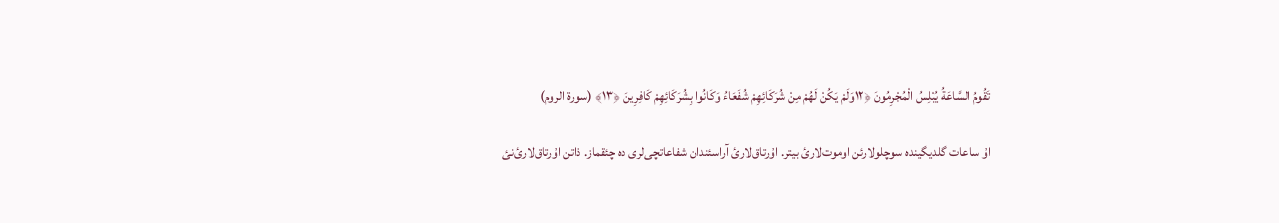تَقُومُ السَّاعَةُ يُبْلِسُ الْمُجْرِمُونَ ﴿۱۲وَلَمْ يَكُنْ لَهُمْ مِنْ شُرَكَائِهِمْ شُفَعَاءُ وَكَانُوا بِشُرَكَائِهِمْ كَافِرِينَ ﴿۱۳﴾ (سورة الروم)

اۇ ساعات گلدیگیندە سوچلولارئن اوموت‌لارئ بیتر. اۇرتاق‌لارئ آراسئندان شفاعاتچی‌لری دە چئقماز. ذاتن اۇرتاق‌لارئ‌نئ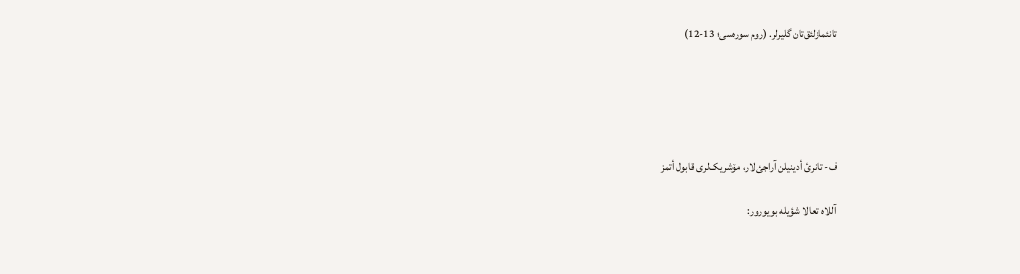تانئمازلئق‌تان گلیرلر. (روم سورەسی؛ 13-12)





ف- تانرئ أدینیلن آراجئ‌لار، مۆشریک‌لری قابول أتمز

آللاە تعالا شؤیلە بویورور: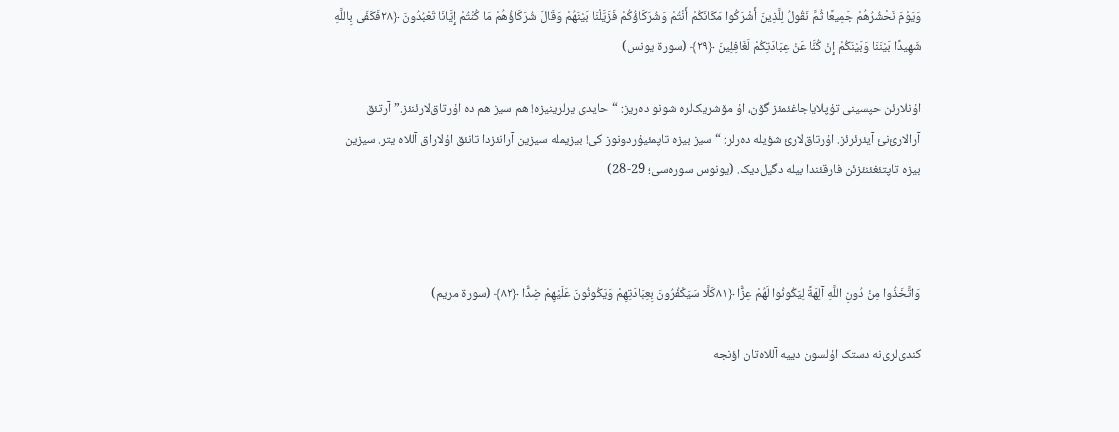وَيَوْمَ نَحْشُرُهُمْ جَمِيعًا ثُمَّ نَقُولُ لِلَّذِينَ أَشْرَكُوا مَكَانَكُمْ أَنْتُمْ وَشُرَكَاؤُكُمْ فَزَيَّلْنَا بَيْنَهُمْ وَقَالَ شُرَكَاؤُهُمْ مَا كُنْتُمْ إِيَّانَا تَعْبُدُونَ ﴿۲۸فَكَفَى بِاللَّهِ شَهِيدًا بَيْنَنَا وَبَيْنَكُمْ إِنْ كُنَّا عَنْ عِبَادَتِكُمْ لَغَافِلِينَ ﴿۲۹﴾ (سورة یونس)

اۇنلارئن حپسینی تۇپلایاجاغئمئز گۆن، اۇ مۆشریک‌لرە شونو دەریز: “حایدی یرلرینیزە! هم سیز هم دە اۇرتاق‌لارئنئز.” آرتئق آرالارئ‌نئ آیئرئرئز. اۇرتاق‌لارئ شؤیلە دەرلر: “سیز بیزە تاپمئیۇردونوز کی! بیزیملە سیزین آرانئزدا تانئق اۇلاراق آللاە یتر. سیزین بیزە تاپتئغئنئزئن فارقئندا بیلە دگیل‌دیک. (یونوس سورەسی؛ 29-28)



وَاتَّخَذُوا مِنْ دُونِ اللَّهِ آلِهَةً لِيَكُونُوا لَهُمْ عِزًّا ﴿۸۱كَلَّا سَيَكْفُرُونَ بِعِبَادَتِهِمْ وَيَكُونُونَ عَلَيْهِمْ ضِدًّا ﴿۸۲﴾ (سورة مریم)

کندی‌لری‌نە دستک اۇلسون دییە آللاەتان اؤنجە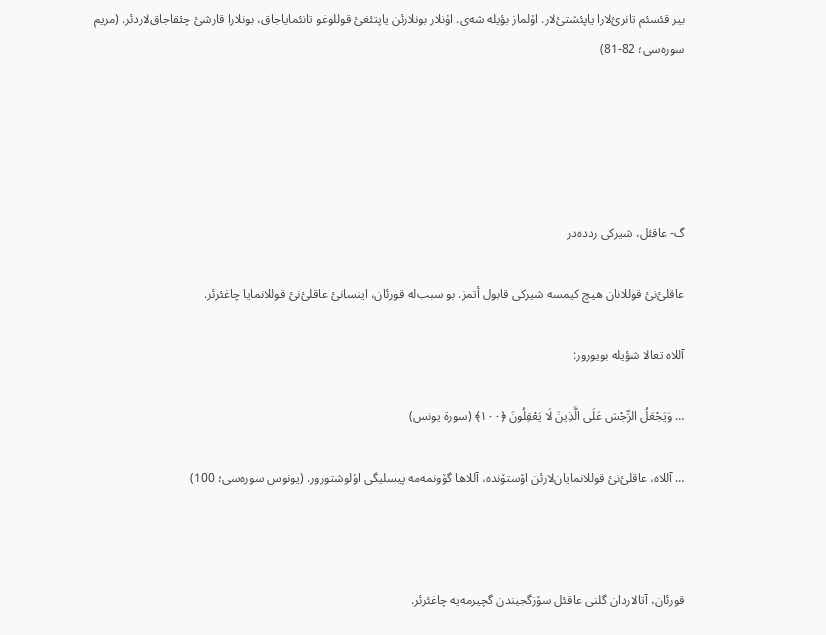بیر قئسئم تانرئ‌لارا یاپئشتئ‌لار. اۇلماز بؤیلە شەی. اۇنلار بونلارئن یاپتئغئ قوللوغو تانئمایاجاق، بونلارا قارشئ چئقاجاق‌لاردئر. (مریم سورەسی؛ 82-81)





گ- عاقئل، شیرکی رددەدر

عاقلئ‌نئ قوللانان هیچ کیمسە شیرکی قابول أتمز. بو سبب‌لە قورئان، اینسانئ عاقلئ‌نئ قوللانمایا چاغئرئر.

آللاە تعالا شؤیلە بویورور:

… وَيَجْعَلُ الرِّجْسَ عَلَى الَّذِينَ لَا يَعْقِلُونَ ﴿۱۰۰﴾ (سورة یونس)

… آللاە، عاقلئ‌نئ قوللانمایان‌لارئن اۆستۆندە، آللاها گۆونمەمە پیسلیگی اۇلوشتورور. (یونوس سورەسی؛ 100)



قورئان، آتالاردان گلنی عاقئل سۆزگجیندن گچیرمەیە چاغئرئر.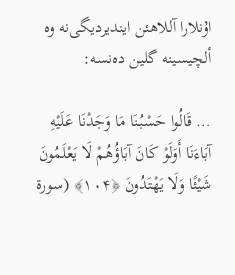اۇنلارا آللاهئن ایندیردیگی‌نە وە ألچیسینە گلین دەنسە:

… قَالُوا حَسْبُنَا مَا وَجَدْنَا عَلَيْهِ آبَاءَنَا أَوَلَوْ كَانَ آبَاؤُهُمْ لَا يَعْلَمُونَ شَيْئًا وَلَا يَهْتَدُونَ ﴿۱۰۴﴾ (سورة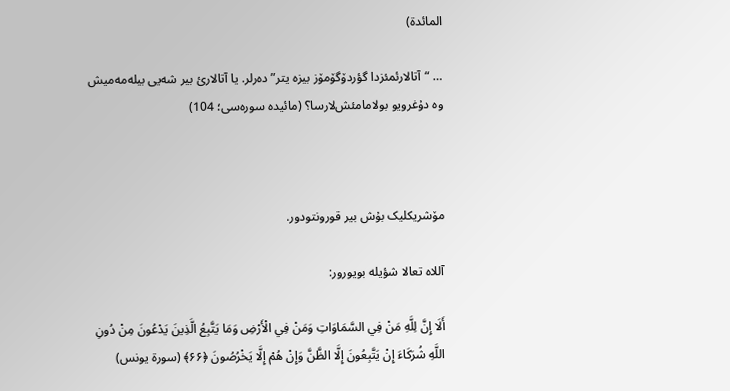المائدة)

… “آتالارئمئزدا گؤردۆگۆمۆز بیزە یتر” دەرلر. یا آتالارئ بیر شەیی بیلەمەمیش وە دۇغرویو بولامامئش‌لارسا؟ (مائیدە سورەسی؛ 104)



مۆشریکلیک بۇش بیر قورونتودور.

آللاە تعالا شؤیلە بویورور:

أَلَا إِنَّ لِلَّهِ مَنْ فِي السَّمَاوَاتِ وَمَنْ فِي الْأَرْضِ وَمَا يَتَّبِعُ الَّذِينَ يَدْعُونَ مِنْ دُونِ اللَّهِ شُرَكَاءَ إِنْ يَتَّبِعُونَ إِلَّا الظَّنَّ وَإِنْ هُمْ إِلَّا يَخْرُصُونَ ﴿۶۶﴾ (سورة یونس)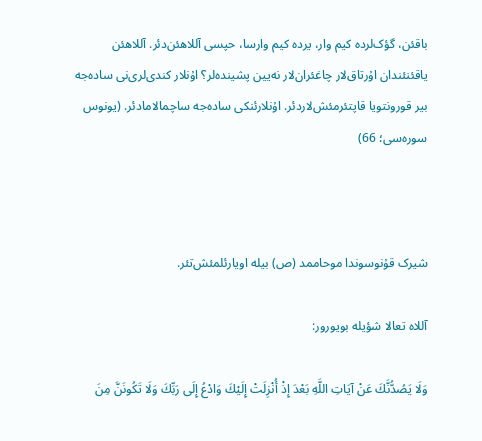باقئن، گؤک‌لردە کیم وار، یردە کیم وارسا، حپسی آللاهئن‌دئر. آللاهئن یاقئنئندان اۇرتاق‌لار چاغئران‌لار نەیین پشیندەلر؟ اۇنلار کندی‌لری‌نی سادەجە بیر قورونتویا قاپتئرمئش‌لاردئر. اۇنلارئنکی سادەجە ساچمالامادئر. (یونوس سورەسی؛ 66)



شیرک قۇنوسوندا موحاممد (ص) بیلە اویارئلمئش‌تئر.

آللاە تعالا شؤیلە بویورور:

وَلَا يَصُدُّنَّكَ عَنْ آيَاتِ اللَّهِ بَعْدَ إِذْ أُنْزِلَتْ إِلَيْكَ وَادْعُ إِلَى رَبِّكَ وَلَا تَكُونَنَّ مِنَ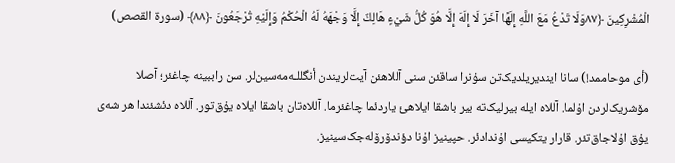الْمُشْرِكِينَ ﴿۸۷وَلَا تَدْعُ مَعَ اللَّهِ إِلَهًا آخَرَ لَا إِلَهَ إِلَّا هُوَ كُلُّ شَيْءٍ هَالِكٌ إِلَّا وَجْهَهُ لَهُ الْحُكْمُ وَإِلَيْهِ تُرْجَعُونَ ﴿۸۸﴾ (سورة القصص)

(أی موحاممد!) سانا ایندیریلدیک‌تن سۇنرا ساقئن سنی آللاهئن آیت‌لریندن أنگللـەمەسین‌لر. سن راببینە چاغئر؛ آصلا مۆشریک‌لردن اۇلما. آللاە ایلە بیرلیک‌تە بیر باشقا ایلاهئ یاردئما چاغئرما. آللاەتان باشقا ایلاە یۇق‌تور. آللاە دئشئندا هر شەی یۇق اۇلاجاق‌تئر. قارار یتکیسی اۇندادئر. حپینیز اۇنا دؤندۆرۆلەجک‌سینیز.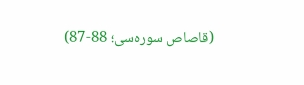(قاصاص سورەسی؛ 88-87)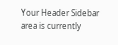Your Header Sidebar area is currently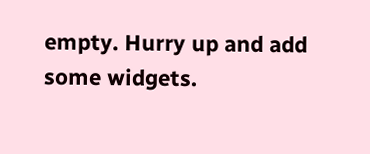empty. Hurry up and add some widgets.